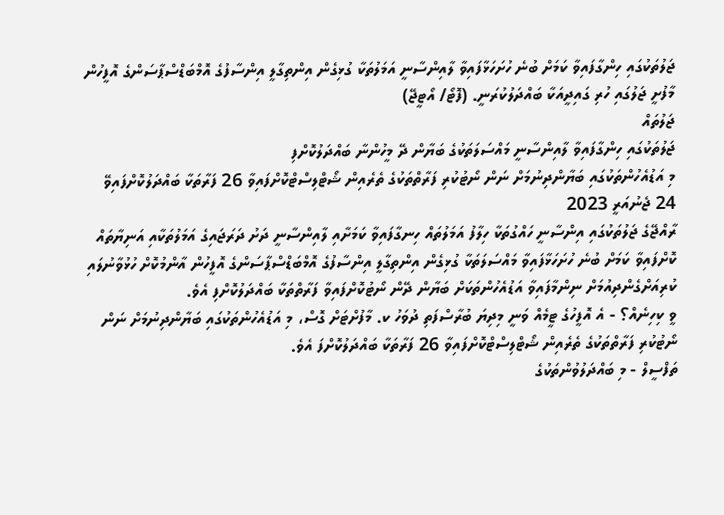ޖަލުތަކުގައި ހިންގާފައިވާ ކަމަށް ބުނެ ހުށަހަޅާފައިވާ ލާއިންސާނީ އަމަލުތަކާ ގުޅިގެން އިންތިގާލީ އިންސާފުގެ އޮމްބަޑްސްޕާސަންގެ އޮފީހުން މާފުށީ ޖަލުގައި ހުރި ގައިދީއަކާ ބައްދަލުކުރަނީ. (ފޮޓޯ/ އޯޓީޖޭ)
ޖަލުތައް
ޖަލުތަކުގައި ހިންގާފައިވާ ލާއިންސާނީ މައްސަލަތަކުގެ ބަޔާން ދޭ މީހުންނާ ބައްދަލުކޮށްފި
މި އަޑުއެހުންތަކުގައި ބަޔާންދިނުމަށް ނަން ނޯޓުކުރި ފަރާތްތަކުގެ ތެރެއިން ޝޯޓްލިސްޓްކޮށްފައިވާ 26 ފަރާތަކާ ބައްދަލުކޮށްފައިވޭ
24 ޖެނުއަރީ 2023
ރާއްޖޭގެ ޖަލުތަކުގައި އިންސާނީ ހައްގުތަކާ ހިލާފު އަމަލުތައް ހިނގާފައިވާ ކަމަށާއި ލާއިންސާނީ ދަށު ދަރަޖައިގެ އަމަލުތަކާއި އަނިޔާތައް ކޮށްފައިވާ ކަމަށް ބުނެ ހުށަހަޅާފައިވާ މައްސަލަތަކާ ގުޅިގެން އިންތިގާލީ އިންސާފުގެ އޮމްބަޑްސްޕާސަންގެ އޮފީހުން އާންމުކޮށް ހުޅުވާނުލައި ކުރިއަށްގެންދިއުމަށް ނިންމާފައިވާ އަޑުއެހުންތަކަށް ބަޔާން ދޭން ނޯޓުކޮށްފައިވާ ފަރާތްތަކާ ބައްދަލުކޮށްފި އެވެ.
ވީ ކިހިނެއް؟ - އެ އޮފީހުގެ ޓީމެއް ވަނީ މިދިޔަ ބުރާސްފަތި ދުވަހު ކ. މާފުށްޓަށް ގޮސް، މި އަޑުއެހުންތަކުގައި ބަޔާންދިނުމަށް ނަން ނޯޓުކުރި ފަރާތްތަކުގެ ތެރެއިން ޝޯޓްލިސްޓްކޮށްފައިވާ 26 ފަރާތަކާ ބައްދަލުކޮށްފަ އެވެ.
ތަފްސީލް - މި ބައްދަލުވުންތަކުގެ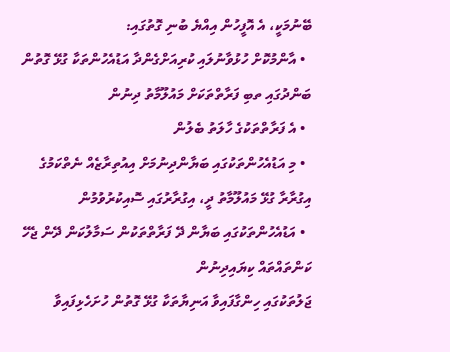ބޭނުމަކީ، އެ އޮފީހުން އިއްޔެ ބުނި ގޮތުގައި:
  • އާންމުކޮށް ހުޅުވާނުލައި ކުރިއަށްގެންދާ އަޑުއެހުންތަކާ ގުޅޭ ގޮތުން ބަންދުގައި ތބި ފަރާތްތަކަށް މައުލޫމާތު ދިނުން
  • އެ ފަރާތްތަކުގެ ހާލަތު ބެލުން
  • މި އަޑުއެހުންތަކުގައި ބަޔާންދިނުމަށް އިއުތިރާޒެއް ނެތްކަމުގެ އިގުރާރާ ގުޅޭ މައުލޫމާތު ދީ، އިގުރާރުގައި ސޮއިކުރުވުމުން
  • އަޑުއެހުންތަކުގައި ބަޔާން ދޭ ފަރާތްތަކުން ސަމާލުކަން ދޭން ޖެހޭ ކަންތައްތައް ކިޔައިދިނުން
ޖަލުތަކުގައި ހިންގާފައިވާ އަނިޔާތަކާ ގުޅޭ ގޮތުން ހުށަހެޅިފައިވާ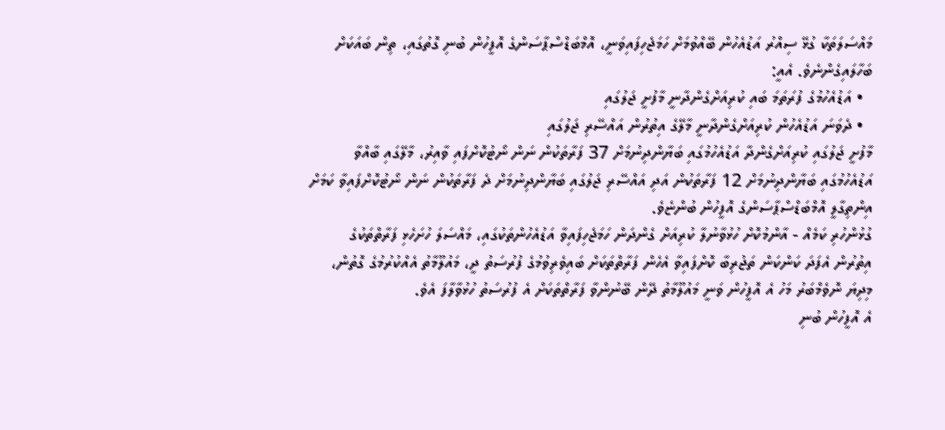މައްސަލަތަކާ ގުޅޭ ސިއްރު އަޑުއެހުން ބޭއްވުމަށް ހަމަޖެހިފައިވަނީ، އޮމްބަޑްސްޕާސަންގެ އޮފީހުން ބުނި ގޮތުގައި، ތިން ބައަކަށް ބަހާލައިގެންނެވެ. އެއީ:
  • އަޑުއެހުމުގެ ފުރަތަމަ ބައި ކުރިއަށްގެންދާނީ މާފުށީ ޖަލުގައި
  • ދެވަނަ އަޑުއެހުން ކުރިއަށްގެންދާނީ މާލޭގެ އިތުރުން އައްސޭރި ޖަލުގައި
މާފުށީ ޖަލުގައި ކުރިއަށްގެންދާ އަޑުއެހުމުގައި ބަޔާންދިނުމަށް 37 ފަރާތަކުން ނަން ނޯޓުކޮށްފައި ވާއިރު، މާލޭގައި ބާއްވާ އަޑުއެހުމުގައި ބަޔާންދިނުމަށް 12 ފަރާތަކުން އަދި އައްސޭރި ޖަލުގައި ބަޔާންދިނުމަށް ދެ ފަރާތަކުން ނަން ނޯޓުކޮށްފައިވާ ކަމަށް އިންތިގާލީ އޮމްބަޑްސްޕާސަންގެ އޮފީހުން ބުންޏެވެ.
ގުޅުންހުރި ކަމެއް - އާންމުކޮށް ހުޅުވާނުލާ ކުރިއަށް ގެންދަން ހަމަޖެހިފައިވާ އަޑުއެހުންތަކުގައި، މައްސަލަ ހުށަހެޅި ފަރާތްތަކުގެ އިތުރުން އެފަދަ ކަންކަން ތަޖުރިބާ ކޮށްފައިވާ އެހެން ފަރާތްތަކަށް ބައިވެރިވުމުގެ ފުރުސަތު ދީ، މައުލޫމާތު އެއްކުރުމުގެ ގޮތުން، މިދިޔަ ނޮވެމްބަރު މަހު އެ އޮފީހުން ވަނީ މައުލޫމާތު ދޭން ބޭނުންވާ ފަރާތްތަކަށް އެ ފުރުސަތު ހުޅުވާލާފަ އެވެ.
އެ އޮފީހުން ބުނި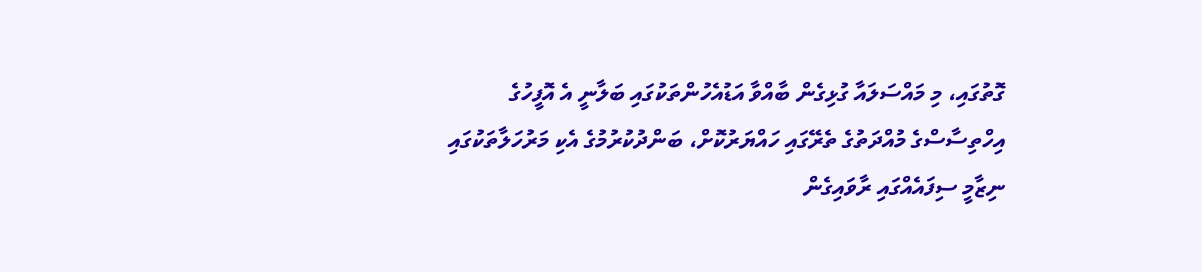ގޮތުގައި، މި މައްސަލައާ ގުޅިގެން ބާއްވާ އަޑުއެހުންތަކުގައި ބަލާނީ އެ އޮފީހުގެ އިހްތިސާސްގެ މުއްދަތުގެ ތެރޭގައި ހައްޔަރުކޮށް، ބަންދުކުރުމުގެ އެކި މަރުހަލާތަކުގައި ނިޒާމީ ސިފައެއްގައި ރާވައިގެން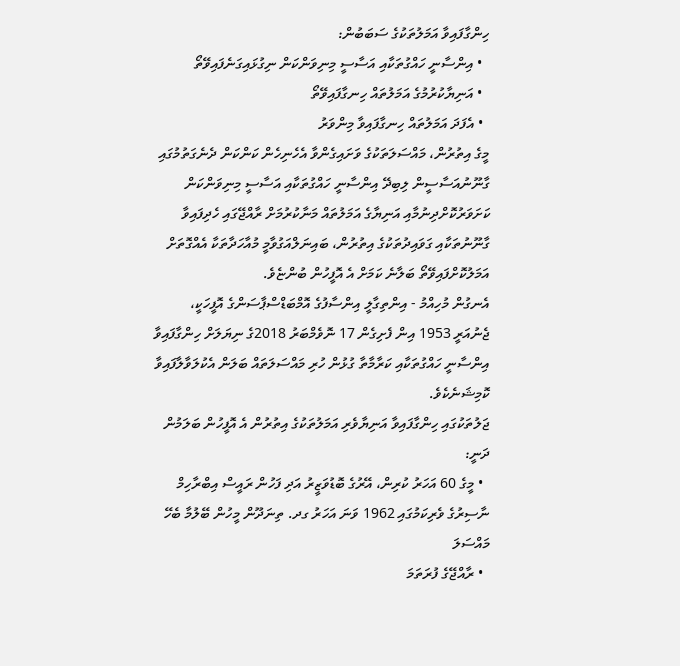ހިންގާފައިވާ އަމަލުތަކުގެ ސަބަބުން:
  • އިންސާނީ ހައްގުތަކާއި އަސާސީ މިނިވަންކަން ނިގުޅައިގަނެފައިވޭތޯ
  • އަނިޔާކުރުމުގެ އަމަލުތައް ހިނގާފައިވޭތޯ
  • އެފަދަ އަމަލުތައް ހިނގާފައިވާ މިންވަރު
މީގެ އިތުރުން، މައްސަލަތަކުގެ ވަށައިގެންވާ އެހެނިހެން ކަންކަން ދެނެގަތުމުގައި ގާނޫނުއަސާސީން ލިބިދޭ އިންސާނީ ހައްގުތަކާއި އަސާސީ މިނިވަންކަން ކަށަވަރުކޮށްދިނުމާއި އަނިޔާގެ އަމަލުތައް މަނާކުރުމަށް ރާއްޖޭގައި ހެދިފައިވާ ގާނޫނުތަކާއި ގަވައިދުތަކުގެ އިތުރުން، ބައިނަލްއަގުވާމީ މުއާހަދާތަކާ އެއްގޮތަށް އަމަލުކޮށްފައިވޭތޯ ބަލާނެ ކަމަށް އެ އޮފީހުން ބުންޏެވެ.
އެނގުން މުހިއްމު - އިންތިގާލީ އިންސާފުގެ އޮމްބަޑްސްޕާސަންގެ އޮފީހަކީ، ޖެނުއަރީ 1953 އިން ފެށިގެން 17 ނޮވެމްބަރު 2018ގެ ނިޔަލަށް ހިންގާފައިވާ އިންސާނީ ހައްގުތަކާއި ކަރާމާތާ ގުޅުން ހުރި މައްސަލަތައް ބަލަން އެކުލަވާލާފައިވާ ކޮމިޝަނެކެވެ.
ޖަލުތަކުގައި ހިންގާފައިވާ އަނިޔާވެރި އަމަލުތަކުގެ އިތުރުން އެ އޮފީހުން ބަލަމުން ދަނީ:
  • މީގެ 60 އަހަރު ކުރިން، އޭރުގެ ބޮޑުވަޒީރު އަދި ފަހުން ރައީސް އިބްރާހިމް ނާސިރުގެ ވެރިކަމުގައި 1962 ވަނަ އަހަރު ގދ. ތިނަދޫން މީހުން ބޭލުމާ ބެހޭ މައްސަލަ
  • ރާއްޖޭގެ ފުރަތަމަ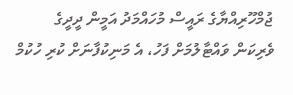ޖުމްހޫރިއްޔާގެ ރައީސް މުހައްމަދު އަމީން ދީދީގެ ވެރިކަން ވައްޓާލުމަށް ފަހު، އެ މަނިކުފާނަށް ކުރި ހުކުމް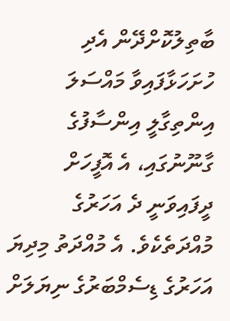ބާތިލުކޮށްދޭން އެދި ހުށަހަޅާފައިވާ މައްސަލަ
އިންތިގާލީ އިންސާފުގެ ގާނޫނުގައި، އެ އޮފީހަށް ދީފައިވަނީ ދެ އަހަރުގެ މުއްދަތެކެވެ. އެ މުއްދަތު މިދިޔަ އަހަރުގެ ޑިސެމްބަރުގެ ނިޔަލަށް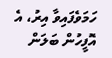ހަމަވެފައިވާ އިރު، އެ އޮފީހުން ބަލަން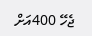ޖެހޭ 400އަށް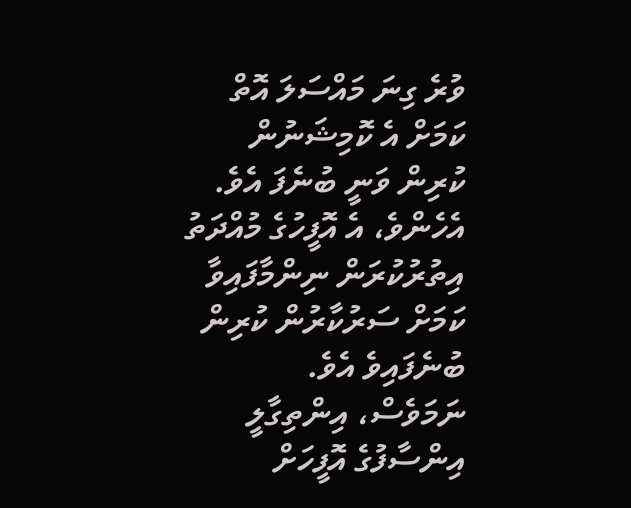ވުރެ ގިނަ މައްސަލަ އޮތް ކަމަށް އެ ކޮމިޝަނުން ކުރިން ވަނީ ބުނެފަ އެވެ. އެހެންވެ، އެ އޮފީހުގެ މުއްދަތު އިތުރުކުރަން ނިންމާފައިވާ ކަމަށް ސަރުކާރުން ކުރިން ބުނެފައިވެ އެވެ.
ނަމަވެސް، އިންތިގާލީ އިންސާފުގެ އޮފީހަށް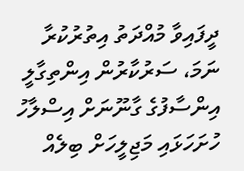ދީފައިވާ މުއްދަތު އިތުރުކުރާ ނަމަ، ސަރުކާރުން އިންތިގާލީ އިންސާފުގެ ގާނޫނަށް އިސްލާހު ހުށަހަޅައި މަޖިލީހަށް ބިލެއް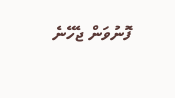ފޮނުވަން ޖެހޭނެ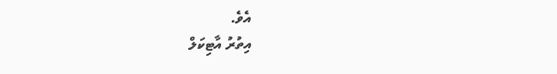އެވެ.
އިތުރު އާޓިކަލް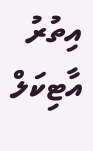އިތުރު އާޓިކަލް